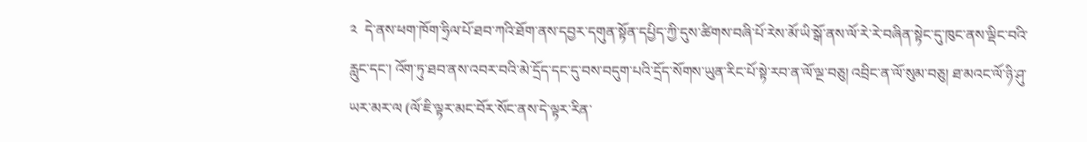༢  དེ་ནས་ཕག་ཁོག་ཧྲིལ་པོ་ཐབ་ཀའི་ཐོག་ནས་དབྱར་དགུན་སྟོན་དཔྱིད་ཀྱི་དུས་ཚིགས་བཞི་པོ་རེས་མོ་ཡི་སྒོ་ནས་ལོ་རེ་རེ་བཞིན་སྟེང་དུ་ཁུང་ནས་ལྡིང་བའི་རླུང་དང་། འོག་ཏུ་ཐབ་ནས་འབར་བའི་མེ་དྲོད་དང་དུ་བས་བདུག་པའི་དྲོད་སོགས་ཡུན་རིང་པོ་སྟེ་རབ་ན་ལོ་ལྔ་བཅུ། འབྲིང་ན་ལོ་སུམ་བཅུ། ཐ་མའང་ལོ་ཉི་ཤུ་ཡར་མར་ལ (ལོ་ཇི་ལྟར་མང་བོར་སོང་ནས་དེ་ལྟར་རིན་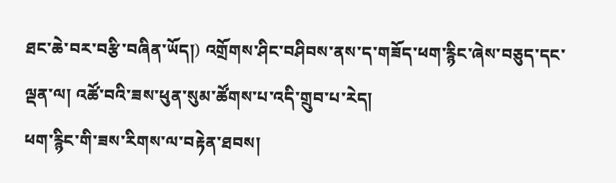ཐང་ཆེ་བར་བརྩི་བཞིན་ཡོད།) འགྲོགས་ཤིང་བཤིབས་ནས་ད་གཟོད་ཕག་རྙིང་ཞེས་བཅུད་དང་ལྡན་ལ། འཚོ་བའི་ཟས་ཕུན་སུམ་ཚོགས་པ་འདི་གྲུབ་པ་རེད།
ཕག་རྙིང་གི་ཟས་རིགས་ལ་བརྟེན་ཐབས།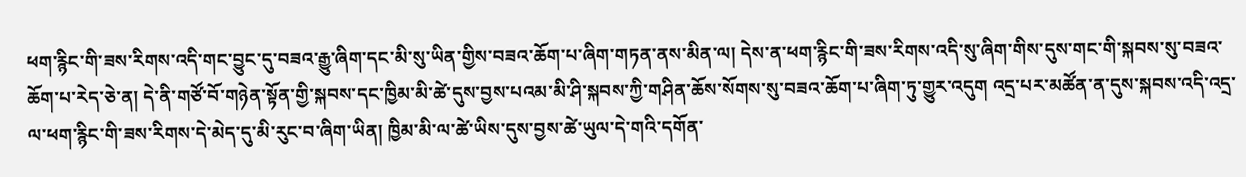ཕག་རྙིང་གི་ཟས་རིགས་འདི་གང་བྱུང་དུ་བཟའ་རྒྱུ་ཞིག་དང་མི་སུ་ཡིན་གྱིས་བཟའ་ཆོག་པ་ཞིག་གཏན་ནས་མིན་ལ། དེས་ན་ཕག་རྙིང་གི་ཟས་རིགས་འདི་སུ་ཞིག་གིས་དུས་གང་གི་སྐབས་སུ་བཟའ་ཆོག་པ་རེད་ཅེ་ན། དེ་ནི་གཙོ་བོ་གཉེན་སྟོན་གྱི་སྐབས་དང་ཁྱིམ་མི་ཚེ་དུས་བྱས་པའམ་མི་ཤི་སྐབས་ཀྱི་གཤིན་ཆོས་སོགས་སུ་བཟའ་ཆོག་པ་ཞིག་ཏུ་གྱུར་འདུག འདྲ་པར་མཚོན་ན་དུས་སྐབས་འདི་འདྲ་ལ་ཕག་རྙིང་གི་ཟས་རིགས་དེ་མེད་དུ་མི་རུང་བ་ཞིག་ཡིན། ཁྱིམ་མི་ལ་ཚེ་ཡིས་དུས་བྱས་ཚེ་ཡུལ་དེ་གའི་དགོན་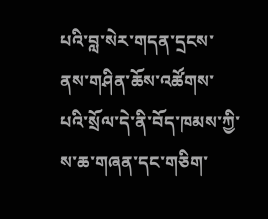པའི་བླ་སེར་གདན་དྲངས་ནས་གཤིན་ཆོས་འཚོགས་པའི་སྲོལ་དེ་ནི་བོད་ཁམས་ཀྱི་ས་ཆ་གཞན་དང་གཅིག་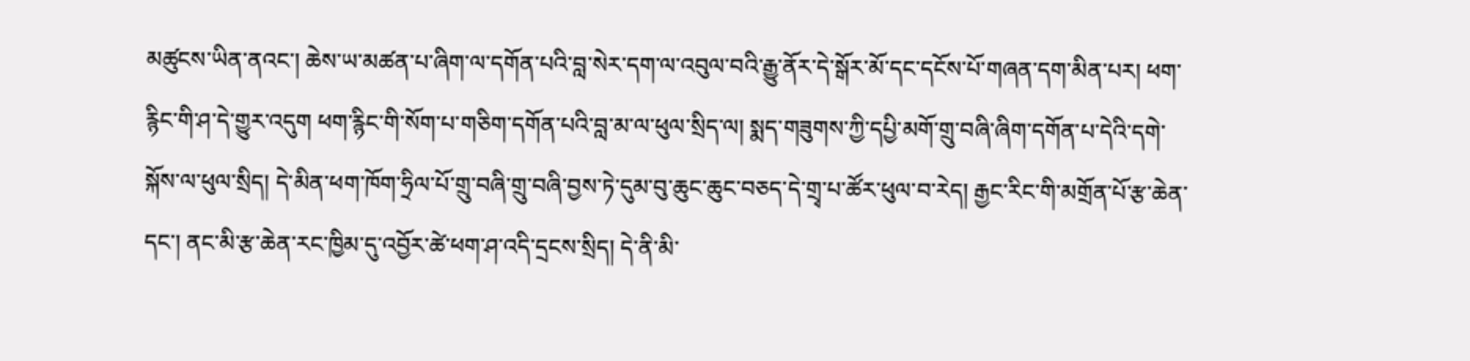མཚུངས་ཡིན་ནའང་། ཆེས་ཡ་མཚན་པ་ཞིག་ལ་དགོན་པའི་བླ་སེར་དག་ལ་འབུལ་བའི་རྒྱུ་ནོར་དེ་སྒོར་མོ་དང་དངོས་པོ་གཞན་དག་མིན་པར། ཕག་རྙིང་གི་ཤ་དེ་གྱུར་འདུག ཕག་རྙིང་གི་སོག་པ་གཅིག་དགོན་པའི་བླ་མ་ལ་ཕུལ་སྲིད་ལ། སྨད་གཟུགས་ཀྱི་དཔྱི་མགོ་གྲུ་བཞི་ཞིག་དགོན་པ་དེའི་དགེ་སྐོས་ལ་ཕུལ་སྲིད། དེ་མིན་ཕག་ཁོག་ཧྲིལ་པོ་གྲུ་བཞི་གྲུ་བཞི་བྱས་ཏེ་དུམ་བུ་ཆུང་ཆུང་བཅད་དེ་གྲྭ་པ་ཚོར་ཕུལ་བ་རེད། རྒྱང་རིང་གི་མགྲོན་པོ་རྩ་ཆེན་དང་། ནང་མི་རྩ་ཆེན་རང་ཁྱིམ་དུ་འབྱོར་ཚེ་ཕག་ཤ་འདི་དྲངས་སྲིད། དེ་ནི་མི་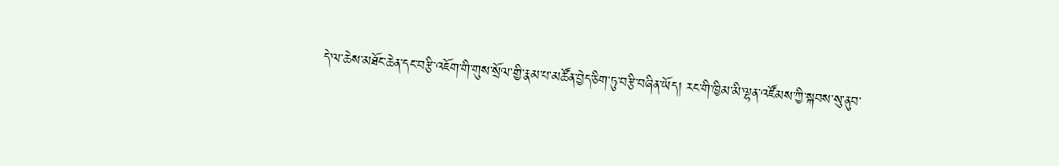དེ་ལ་ཆེས་མཐོང་ཆེན་དང་བརྩི་འཇོག་གི་གུས་སྲོལ་གྱི་རྣམ་པ་མཚོན་བྱེད་ཅིག་ཏུ་བརྩི་བཞིན་ཡོད། རང་གི་ཁྱིམ་མི་ལྷན་འཛོམས་ཀྱི་སྐབས་སུ་ནུབ་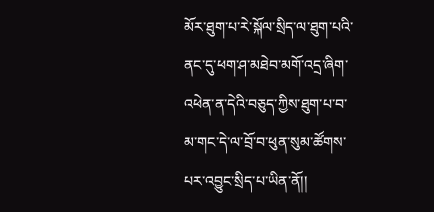མོར་ཐུག་པ་རེ་སྐོལ་སྲིད་ལ་ཐུག་པའི་ནང་དུ་ཕག་ཤ་མཐེབ་མགོ་འདྲ་ཞིག་འཕེན་ན་དེའི་བཅུད་ཀྱིས་ཐུག་པ་བ་མ་གང་དེ་ལ་བྲོ་བ་ཕུན་སུམ་ཚོགས་པར་འབྱུང་སྲིད་པ་ཡིན་ནོ།།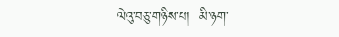ལེའུ་བཅུ་གཉིས་པ།  མི་ཉག་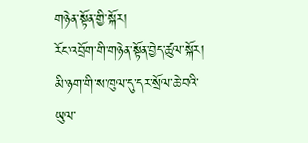གཉེན་སྟོན་གྱི་སྐོར།
རོང་འབྲོག་གི་གཉེན་སྟོན་བྱེད་ཚུལ་སྐོར།
མི་ཉག་གི་ས་ཁུལ་དུ་དར་སྲོལ་ཆེ་བའི་ཡུལ་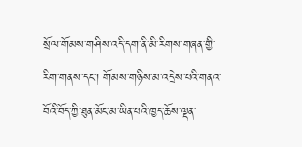སྲོལ་གོམས་གཤིས་འདི་དག་ནི་མི་རིགས་གཞན་གྱི་རིག་གནས་དང་། གོམས་གཉིས་མ་འདྲེས་པའི་གནའ་བོའི་བོད་ཀྱི་ཐུན་མོང་མ་ཡིན་པའི་ཁྱད་ཆོས་ལྡན་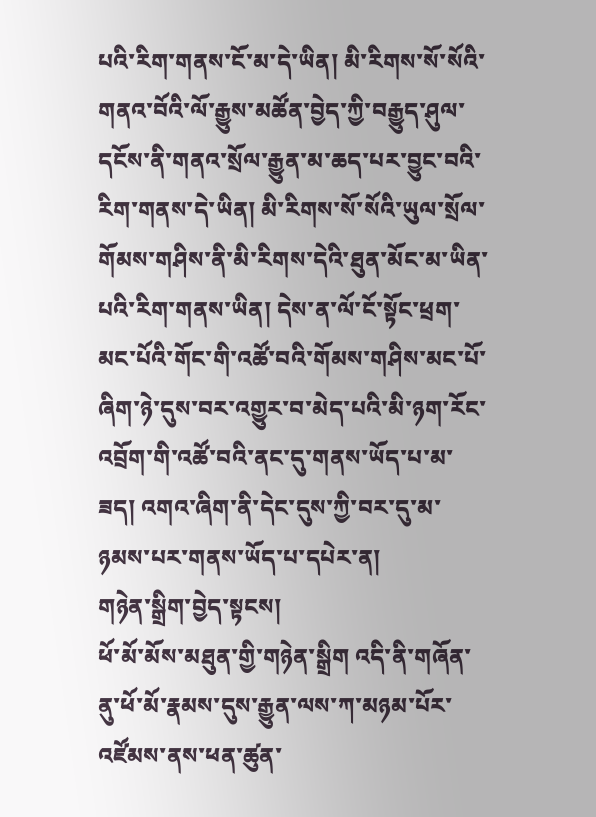པའི་རིག་གནས་ངོ་མ་དེ་ཡིན། མི་རིགས་སོ་སོའི་གནའ་བོའི་ལོ་རྒྱུས་མཚོན་བྱེད་ཀྱི་བརྒྱུད་ཤུལ་དངོས་ནི་གནའ་སྲོལ་རྒྱུན་མ་ཆད་པར་བྱུང་བའི་རིག་གནས་དེ་ཡིན། མི་རིགས་སོ་སོའི་ཡུལ་སྲོལ་གོམས་གཤིས་ནི་མི་རིགས་དེའི་ཐུན་མོང་མ་ཡིན་པའི་རིག་གནས་ཡིན། དེས་ན་ལོ་ངོ་སྟོང་ཕྲག་མང་པོའི་གོང་གི་འཚོ་བའི་གོམས་གཤིས་མང་པོ་ཞིག་ཉེ་དུས་བར་འགྱུར་བ་མེད་པའི་མི་ཉག་རོང་འབྲོག་གི་འཚོ་བའི་ནང་དུ་གནས་ཡོད་པ་མ་ཟད། འགའ་ཞིག་ནི་དེང་དུས་ཀྱི་བར་དུ་མ་ཉམས་པར་གནས་ཡོད་པ་དཔེར་ན།
གཉེན་སྒྲིག་བྱེད་སྟངས།
ཕོ་མོ་མོས་མཐུན་གྱི་གཉེན་སྒྲིག འདི་ནི་གཞོན་ནུ་ཕོ་མོ་རྣམས་དུས་རྒྱུན་ལས་ཀ་མཉམ་པོར་འཛོམས་ནས་ཕན་ཚུན་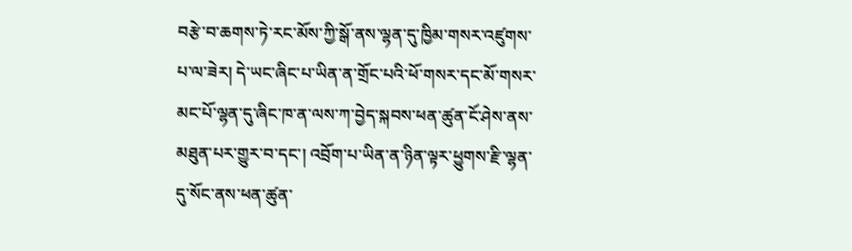བརྩེ་བ་ཆགས་ཏེ་རང་མོས་ཀྱི་སྒོ་ནས་ལྷན་དུ་ཁྱིམ་གསར་འཛུགས་པ་ལ་ཟེར། དེ་ཡང་ཞིང་པ་ཡིན་ན་གྲོང་པའི་ཕོ་གསར་དང་མོ་གསར་མང་པོ་ལྷན་དུ་ཞིང་ཁ་ན་ལས་ཀ་བྱེད་སྐབས་ཕན་ཚུན་ངོ་ཤེས་ནས་མཐུན་པར་གྱུར་བ་དང་། འབྲོག་པ་ཡིན་ན་ཉིན་ལྟར་ཕྱུགས་རྫི་ལྷན་དུ་སོང་ནས་ཕན་ཚུན་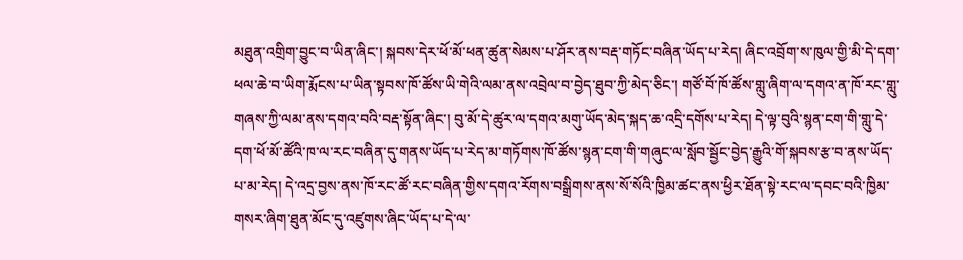མཐུན་འགྲིག་བྱུང་བ་ཡིན་ཞིང་། སྐབས་དེར་ཕོ་མོ་ཕན་ཚུན་སེམས་པ་ཤོར་ནས་བརྡ་གཏོང་བཞིན་ཡོད་པ་རེད། ཞིང་འབྲོག་ས་ཁུལ་གྱི་མི་དེ་དག་ཕལ་ཆེ་བ་ཡིག་རྨོངས་པ་ཡིན་སྟབས་ཁོ་ཚོས་ཡི་གེའི་ལམ་ནས་འབྲེལ་བ་བྱེད་ཐུབ་ཀྱི་མེད་ཅིང་། གཙོ་བོ་ཁོ་ཚོས་གླུ་ཞིག་ལ་དགའ་ན་ཁོ་རང་གླུ་གཞས་ཀྱི་ལམ་ནས་དགའ་བའི་བརྡ་སྟོན་ཞིང་། བུ་མོ་དེ་ཚུར་ལ་དགའ་མགུ་ཡོད་མེད་སྐད་ཆ་འདྲི་དགོས་པ་རེད། དེ་ལྟ་བུའི་སྙན་ངག་གི་གླུ་དེ་དག་ཕོ་མོ་ཚོའི་ཁ་ལ་རང་བཞིན་དུ་གནས་ཡོད་པ་རེད་མ་གཏོགས་ཁོ་ཚོས་སྙན་ངག་གི་གཞུང་ལ་སློབ་སྦྱོང་བྱེད་རྒྱུའི་གོ་སྐབས་རྩ་བ་ནས་ཡོད་པ་མ་རེད། དེ་འདྲ་བྱས་ནས་ཁོ་རང་ཚོ་རང་བཞིན་གྱིས་དགའ་རོགས་བསྒྲིགས་ནས་སོ་སོའི་ཁྱིམ་ཚང་ནས་ཕྱིར་ཐོན་སྟེ་རང་ལ་དབང་བའི་ཁྱིམ་གསར་ཞིག་ཐུན་མོང་དུ་འཛུགས་ཞིང་ཡོད་པ་དེ་ལ་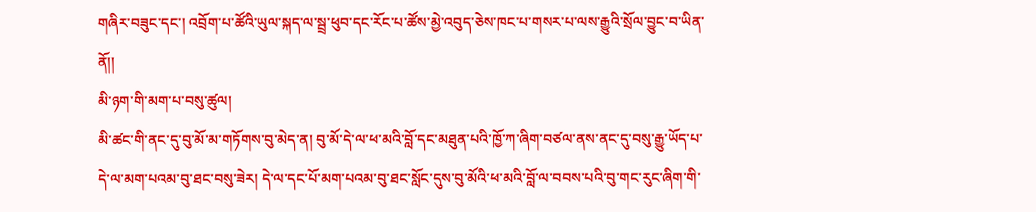གཞིར་བཟུང་དང་། འབྲོག་པ་ཚོའི་ཡུལ་སྐད་ལ་སྦྲ་ཕུབ་དང་རོང་པ་ཚོས་མྱེ་འབུད་ཅེས་ཁང་པ་གསར་པ་ལས་རྒྱུའི་སྲོལ་བྱུང་བ་ཡིན་ནོ།།
མི་ཉག་གི་མག་པ་བསུ་ཚུལ།
མི་ཚང་གི་ནང་དུ་བུ་མོ་མ་གཏོགས་བུ་མེད་ན། བུ་མོ་དེ་ལ་ཕ་མའི་བློ་དང་མཐུན་པའི་ཁྱོ་ཀ་ཞིག་བཙལ་ནས་ནང་དུ་བསུ་རྒྱུ་ཡོད་པ་དེ་ལ་མག་པའམ་བུ་ཐང་བསུ་ཟེར། དེ་ལ་དང་པོ་མག་པའམ་བུ་ཐང་སློང་དུས་བུ་མོའི་ཕ་མའི་བློ་ལ་བབས་པའི་བུ་གང་རུང་ཞིག་གི་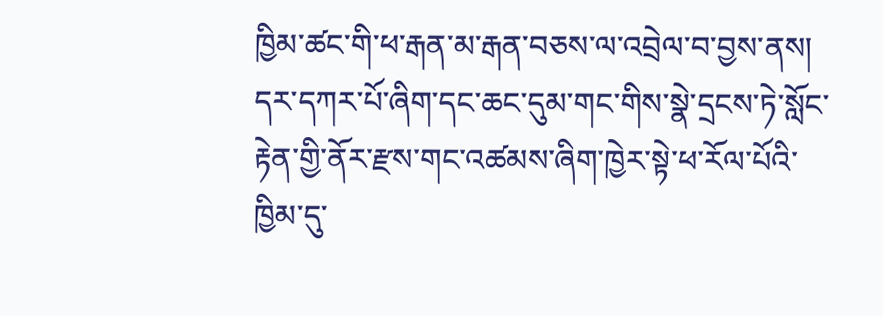ཁྱིམ་ཚང་གི་ཕ་རྒན་མ་རྒན་བཅས་ལ་འབྲེལ་བ་བྱས་ནས། དར་དཀར་པོ་ཞིག་དང་ཆང་དུམ་གང་གིས་སྣེ་དྲངས་ཏེ་སློང་རྟེན་གྱི་ནོར་རྫས་གང་འཚམས་ཞིག་ཁྱེར་སྟེ་ཕ་རོལ་པོའི་ཁྱིམ་དུ་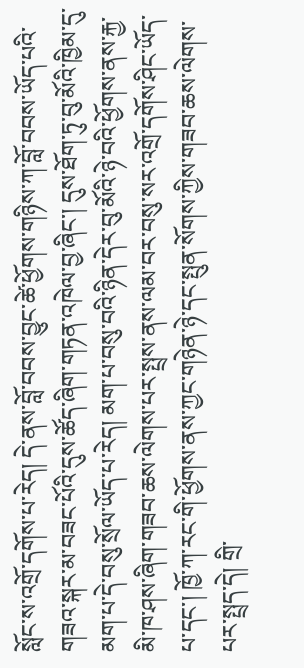སློང་ས་འགྲོ་དགོས་པ་རེད། དེ་ནས་བློ་བབས་བྱུང་ཚེ་ཕྱོགས་གཉིས་ཀ་བློ་བབས་ཡོད་པའི་གཟའ་སྐར་མ་བཟང་པོའི་དུས་ཚོད་ཞིག་གཏན་འཁེལ་བྱ་ཞིང་། དུས་ཐོག་ཏུ་བུ་མོའི་ཁྱིམ་དུ་མག་པ་དེ་བསུ་སྲོལ་ཡོད་པ་རེད། མག་པ་བསུ་བའི་ཉིན་དེར་བུ་མོའི་ཉེ་བའི་ཕྱོགས་ནས་རྐྱ་མི་ཁ་ཤས་ཞིག་གཟབ་ཆས་ལེགས་པར་སྤྲས་ནས་ལམ་བར་བསུ་སར་འགྲོ་དགོས་ཤིང་ཡོད་པ་དང་། ཁྱོ་ཀ་རང་གི་ཕྱོགས་ནས་ཀྱང་གཉེན་ཉེ་དང་སྤུན་སོགས་ཀྱིས་གཟབ་ཆས་ལེགས་པར་སྤྲད་དེ། གྲི་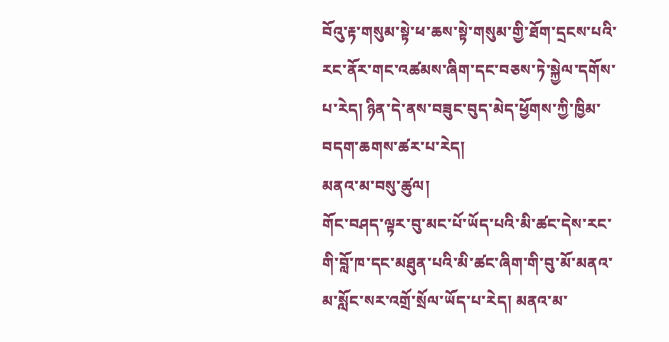བོའུ་རྟ་གསུམ་སྟེ་ཕ་ཆས་སྟེ་གསུམ་གྱི་ཐོག་དྲངས་པའི་རང་ནོར་གང་འཚམས་ཞིག་དང་བཅས་ཏེ་སྐྱེལ་དགོས་པ་རེད། ཉིན་དེ་ནས་བཟུང་བུད་མེད་ཕྱོགས་ཀྱི་ཁྱིམ་བདག་ཆགས་ཚར་པ་རེད།
མནའ་མ་བསུ་ཚུལ།
གོང་བཤད་ལྟར་བུ་མང་པོ་ཡོད་པའི་མི་ཚང་དེས་རང་གི་བློ་ཁ་དང་མཐུན་པའི་མི་ཚང་ཞིག་གི་བུ་མོ་མནའ་མ་སློང་སར་འགྲོ་སྲོལ་ཡོད་པ་རེད། མནའ་མ་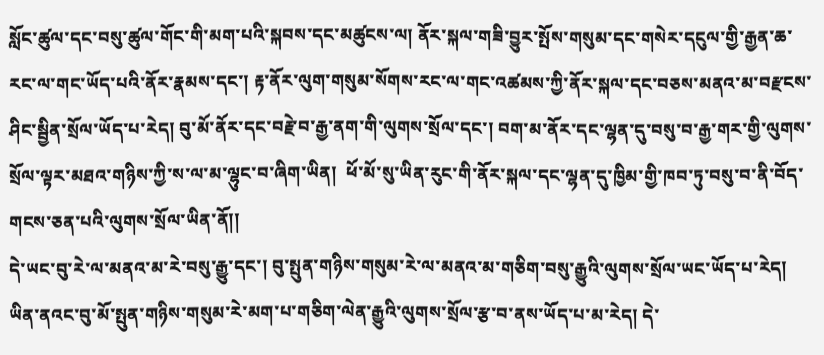སློང་ཚུལ་དང་བསུ་ཚུལ་གོང་གི་མག་པའི་སྐབས་དང་མཚུངས་ལ། ནོར་སྐལ་གཟི་བྱུར་སྤོས་གསུམ་དང་གསེར་དངུལ་གྱི་རྒྱན་ཆ་རང་ལ་གང་ཡོད་པའི་ནོར་རྣམས་དང་། རྟ་ནོར་ལུག་གསུམ་སོགས་རང་ལ་གང་འཚམས་ཀྱི་ནོར་སྐལ་དང་བཅས་མནའ་མ་བརྫངས་ཤིང་སྦྱིན་སྲོལ་ཡོད་པ་རེད། བུ་མོ་ནོར་དང་བརྗེ་བ་རྒྱ་ནག་གི་ལུགས་སྲོལ་དང་། བག་མ་ནོར་དང་ལྷན་དུ་བསུ་བ་རྒྱ་གར་གྱི་ལུགས་སྲོལ་ལྟར་མཐའ་གཉིས་ཀྱི་ས་ལ་མ་ལྷུང་བ་ཞིག་ཡིན།  ཕོ་མོ་སུ་ཡིན་རུང་གི་ནོར་སྐལ་དང་ལྷན་དུ་ཁྱིམ་གྱི་ཁབ་ཏུ་བསུ་བ་ནི་བོད་གངས་ཅན་པའི་ལུགས་སྲོལ་ཡིན་ནོ།།
དེ་ཡང་བུ་རེ་ལ་མནའ་མ་རེ་བསུ་རྒྱུ་དང་། བུ་སྤུན་གཉིས་གསུམ་རེ་ལ་མནའ་མ་གཅིག་བསུ་རྒྱུའི་ལུགས་སྲོལ་ཡང་ཡོད་པ་རེད། ཡིན་ནའང་བུ་མོ་སྤུན་གཉིས་གསུམ་རེ་མག་པ་གཅིག་ལེན་རྒྱུའི་ལུགས་སྲོལ་རྩ་བ་ནས་ཡོད་པ་མ་རེད། དེ་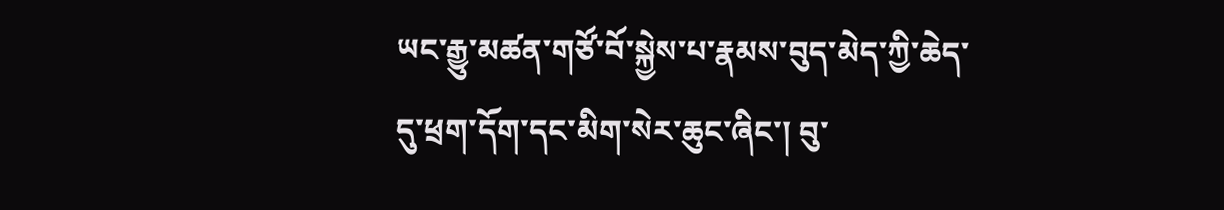ཡང་རྒྱུ་མཚན་གཙོ་བོ་སྐྱེས་པ་རྣམས་བུད་མེད་ཀྱི་ཆེད་དུ་ཕྲག་དོག་དང་མིག་སེར་ཆུང་ཞིང་། བུ་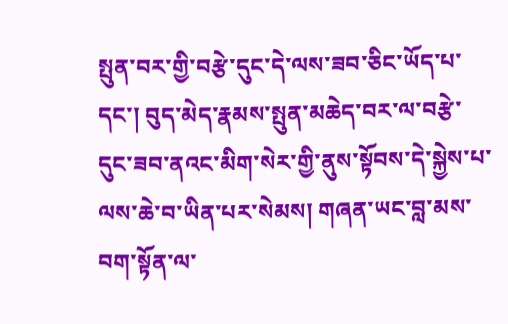སྤུན་བར་གྱི་བརྩེ་དུང་དེ་ལས་ཟབ་ཅིང་ཡོད་པ་དང་། བུད་མེད་རྣམས་སྤུན་མཆེད་བར་ལ་བརྩེ་དུང་ཟབ་ནའང་མིག་སེར་གྱི་ནུས་སྟོབས་དེ་སྐྱེས་པ་ལས་ཆེ་བ་ཡིན་པར་སེམས། གཞན་ཡང་བླ་མས་བག་སྟོན་ལ་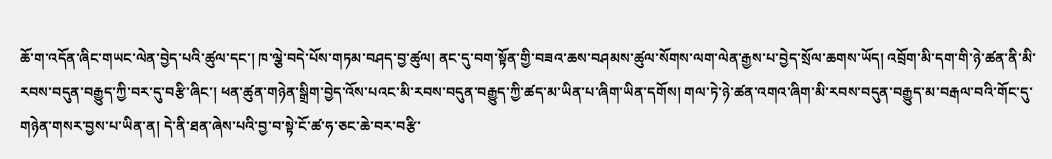ཆོ་ག་འདོན་ཞིང་གཡང་ལེན་བྱེད་པའི་ཚུལ་དང་། ཁ་ལྕེ་བདེ་པོས་གཏམ་བཤད་བྱ་ཚུལ། ནང་དུ་བག་སྟོན་གྱི་བཟའ་ཆས་བཤམས་ཚུལ་སོགས་ལག་ལེན་རྒྱས་པ་བྱེད་སྲོལ་ཆགས་ཡོད། འབྲོག་མི་དག་གི་ཉེ་ཚན་ནི་མི་རབས་བདུན་བརྒྱུད་ཀྱི་བར་དུ་བརྩི་ཞིང་། ཕན་ཚུན་གཉེན་སྒྲིག་བྱེད་འོས་པའང་མི་རབས་བདུན་བརྒྱུད་ཀྱི་ཚད་མ་ཡིན་པ་ཞིག་ཡིན་དགོས། གལ་ཏེ་ཉེ་ཚན་འགའ་ཞིག་མི་རབས་བདུན་བརྒྱུད་མ་བརྒལ་བའི་གོང་དུ་གཉེན་གསར་བྱས་པ་ཡིན་ན། དེ་ནི་ཐན་ཞེས་པའི་བྱ་བ་སྟེ་ངོ་ཚ་ཧ་ཅང་ཆེ་བར་བརྩི་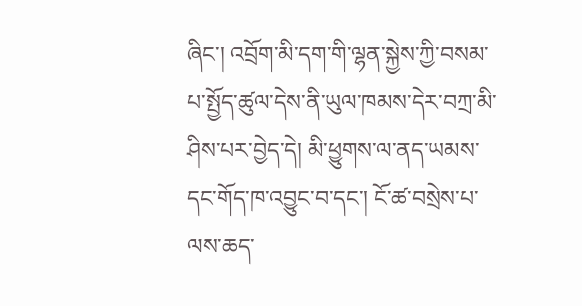ཞིང་། འབྲོག་མི་དག་གི་ལྷན་སྐྱེས་ཀྱི་བསམ་པ་སྤྱོད་ཚུལ་དེས་ནི་ཡུལ་ཁམས་དེར་བཀྲ་མི་ཤིས་པར་བྱེད་དེ། མི་ཕྱུགས་ལ་ནད་ཡམས་དང་གོད་ཁ་འབྱུང་བ་དང་། ངོ་ཚ་བསྲེས་པ་ལས་ཆད་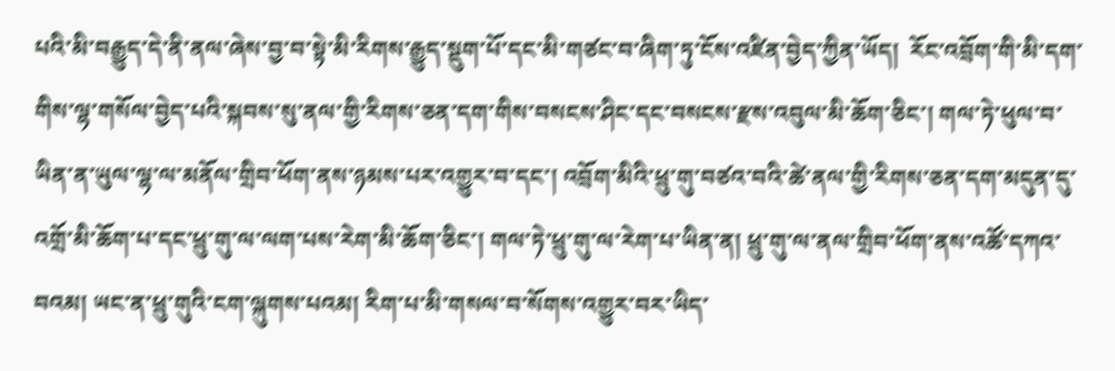པའི་མི་བརྒྱུད་དེ་ནི་ནལ་ཞེས་བྱ་བ་སྟེ་མི་རིགས་རྒྱུད་སྡུག་པོ་དང་མི་གཙང་བ་ཞིག་ཏུ་ངོས་འཛིན་བྱེད་ཀྱིན་ཡོད།  རོང་འབྲོག་གི་མི་དག་གིས་ལྷ་གསོལ་བྱེད་པའི་སྐབས་སུ་ནལ་གྱི་རིགས་ཅན་དག་གིས་བསངས་ཤིང་དང་བསངས་རྫས་འབུལ་མི་ཆོག་ཅིང་། གལ་ཏེ་ཕུལ་བ་ཡིན་ན་ཡུལ་ལྷ་ལ་མནོལ་གྲིབ་ཕོག་ནས་ཉམས་པར་འགྱུར་བ་དང་། འབྲོག་མིའི་ཕྲུ་གུ་བཙའ་བའི་ཚེ་ནལ་གྱི་རིགས་ཅན་དག་མདུན་དུ་འགྲོ་མི་ཆོག་པ་དང་ཕྲུ་གུ་ལ་ལག་པས་རེག་མི་ཆོག་ཅིང་། གལ་ཏེ་ཕྲུ་གུ་ལ་རེག་པ་ཡིན་ན། ཕྲུ་གུ་ལ་ནལ་གྲིབ་ཕོག་ནས་འཚོ་དཀའ་བའམ། ཡང་ན་ཕྲུ་གུའི་ངག་ལྐུགས་པའམ། རིག་པ་མི་གསལ་བ་སོགས་འགྱུར་བར་ཡིད་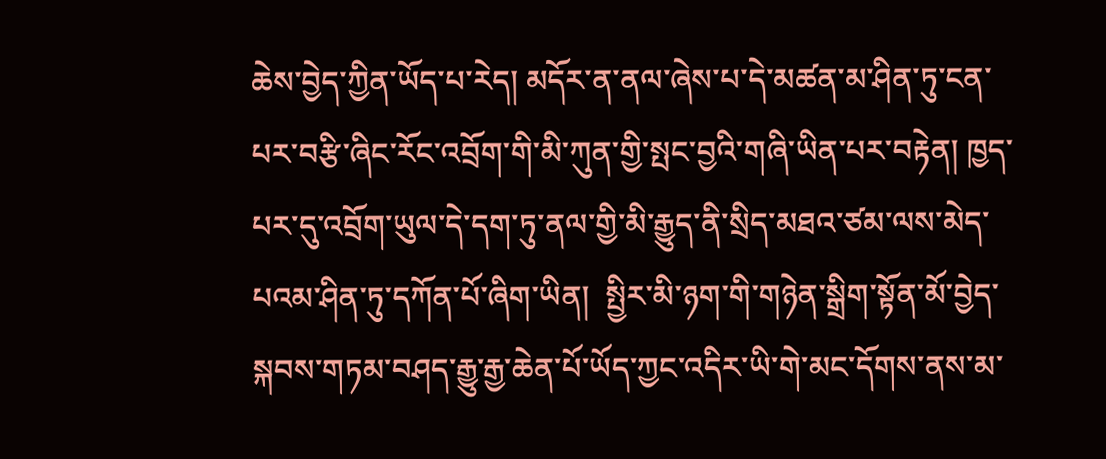ཆེས་བྱེད་ཀྱིན་ཡོད་པ་རེད། མདོར་ན་ནལ་ཞེས་པ་དེ་མཚན་མ་ཤིན་ཏུ་ངན་པར་བརྩི་ཞིང་རོང་འབྲོག་གི་མི་ཀུན་གྱི་སྤང་བྱའི་གཞི་ཡིན་པར་བརྟེན། ཁྱད་པར་དུ་འབྲོག་ཡུལ་དེ་དག་ཏུ་ནལ་གྱི་མི་རྒྱུད་ནི་སྲིད་མཐའ་ཙམ་ལས་མེད་པའམ་ཤིན་ཏུ་དཀོན་པོ་ཞིག་ཡིན།  སྤྱིར་མི་ཉག་གི་གཉེན་སྒྲིག་སྟོན་མོ་བྱེད་སྐབས་གཏམ་བཤད་རྒྱུ་རྒྱ་ཆེན་པོ་ཡོད་ཀྱང་འདིར་ཡི་གེ་མང་དོགས་ནས་མ་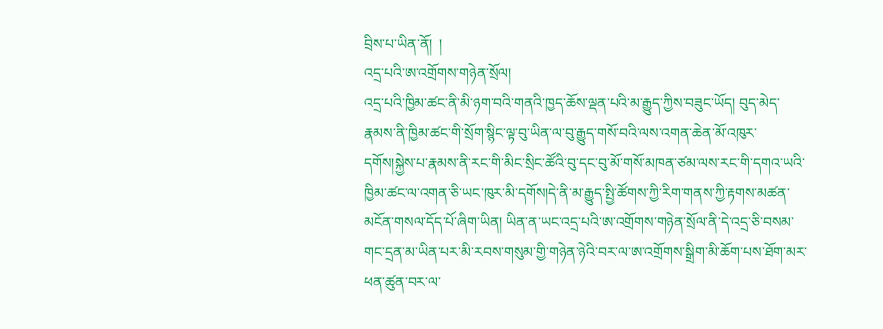བྲིས་པ་ཡིན་ནོ།  །
འདྲ་པའི་ཨ་འགྲོགས་གཉེན་སྲོལ།
འདྲ་པའི་ཁྱིམ་ཚང་ནི་མི་ཉག་བའི་གནའི་ཁྱད་ཆོས་ལྡན་པའི་མ་རྒྱུད་ཀྱིས་བཟུང་ཡོད། བུད་མེད་རྣམས་ནི་ཁྱིམ་ཚང་གི་སྲོག་སྙིང་ལྟ་བུ་ཡིན་ལ་བུ་རྒྱུད་གསོ་བའི་ལས་འགན་ཆེན་མོ་འཁུར་དགོས།སྐྱེས་པ་རྣམས་ནི་རང་གི་མིང་སྲིང་ཚོའི་བུ་དང་བུ་མོ་གསོ་མཁན་ཙམ་ལས་རང་གི་དགའ་ཡའི་ཁྱིམ་ཚང་ལ་འགན་ཅི་ཡང་ཁུར་མི་དགོས།དེ་ནི་མ་རྒྱུད་སྤྱི་ཚོགས་ཀྱི་རིག་གནས་ཀྱི་རྟགས་མཚན་མངོན་གསལ་དོད་པོ་ཞིག་ཡིན། ཡིན་ན་ཡང་འདྲ་པའི་ཨ་འགྲོགས་གཉེན་སྲོལ་ནི་དེ་འདྲ་ཅི་བསམ་གང་དྲན་མ་ཡིན་པར་མི་རབས་གསུམ་གྱི་གཉེན་ཉེའི་བར་ལ་ཨ་འགྲོགས་སྒྲིག་མི་ཆོག་པས་ཐོག་མར་ཕན་ཚུན་བར་ལ་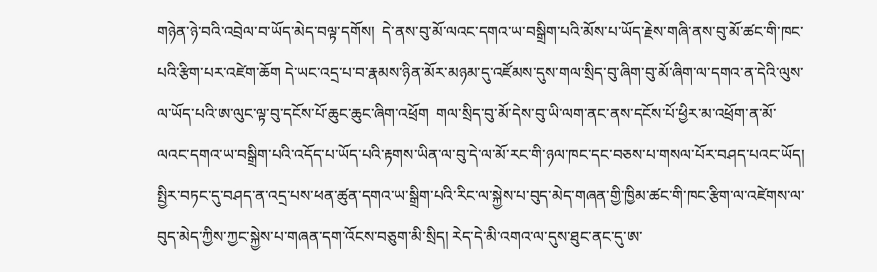གཉེན་ཉེ་བའི་འབྲེལ་བ་ཡོད་མེད་བལྟ་དགོས།  དེ་ནས་བུ་མོ་ལའང་དགའ་ཡ་བསྒྲིག་པའི་མོས་པ་ཡོད་རྗེས་གཞི་ནས་བུ་མོ་ཚང་གི་ཁང་པའི་རྩིག་པར་འཛེག་ཆོག དེ་ཡང་འདྲ་པ་བ་རྣམས་ཉིན་མོར་མཉམ་དུ་འཛོམས་དུས་གལ་སྲིད་བུ་ཞིག་བུ་མོ་ཞིག་ལ་དགའ་ན་དེའི་ལུས་ལ་ཡོད་པའི་ཨ་ལུང་ལྟ་བུ་དངོས་པོ་ཆུང་ཆུང་ཞིག་འཕྲོག  གལ་སྲིད་བུ་མོ་དེས་བུ་ཡི་ལག་ནང་ནས་དངོས་པོ་ཕྱིར་མ་འཕྲོག་ན་མོ་ལའང་དགའ་ཡ་བསྒྲིག་པའི་འདོད་པ་ཡོད་པའི་རྟགས་ཡིན་ལ་བུ་དེ་ལ་མོ་རང་གི་ཉལ་ཁང་དང་བཅས་པ་གསལ་པོར་བཤད་པའང་ཡོད།  སྤྱིར་བཏང་དུ་བཤད་ན་འདྲ་པས་ཕན་ཚུན་དགའ་ཡ་སྒྲིག་པའི་རིང་ལ་སྐྱེས་པ་བུད་མེད་གཞན་གྱི་ཁྱིམ་ཚང་གི་ཁང་རྩིག་ལ་འཛེགས་ལ་བུད་མེད་ཀྱིས་ཀྱང་སྐྱེས་པ་གཞན་དག་འོངས་བཅུག་མི་སྲིད། རེད་དེ་མི་འགའ་ལ་དུས་ཐུང་ནང་དུ་ཨ་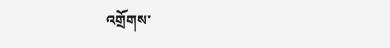འགྲོགས་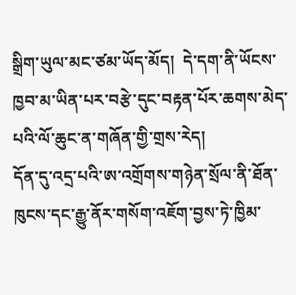སྒྲིག་ཡུལ་མང་ཙམ་ཡོད་མོད།  དེ་དག་ནི་ཡོངས་ཁྱབ་མ་ཡིན་པར་བརྩེ་དུང་བརྟན་པོར་ཆགས་མེད་པའི་ལོ་ཆུང་ན་གཞོན་གྱི་གྲས་རེད།
དོན་དུ་འདྲ་པའི་ཨ་འགྲོགས་གཉེན་སྲོལ་ནི་ཐོན་ཁུངས་དང་རྒྱུ་ནོར་གསོག་འཇོག་བྱས་ཏེ་ཁྱིམ་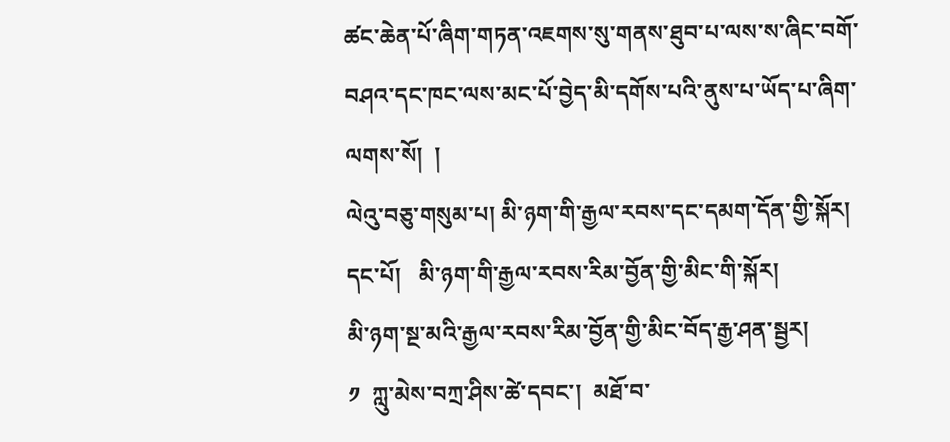ཚང་ཆེན་པོ་ཞིག་གཏན་འཇགས་སུ་གནས་ཐུབ་པ་ལས་ས་ཞིང་བགོ་བཤའ་དང་ཁང་ལས་མང་པོ་བྱེད་མི་དགོས་པའི་ནུས་པ་ཡོད་པ་ཞིག་ལགས་སོ།  །
ལེའུ་བཅུ་གསུམ་པ། མི་ཉག་གི་རྒྱལ་རབས་དང་དམག་དོན་གྱི་སྐོར།
དང་པོ།   མི་ཉག་གི་རྒྱལ་རབས་རིམ་བྱོན་གྱི་མིང་གི་སྐོར།
མི་ཉག་སྔ་མའི་རྒྱལ་རབས་རིམ་བྱོན་གྱི་མིང་བོད་རྒྱ་ཤན་སྦྱར།
༡  ཀླུ་མེས་བཀྲ་ཤིས་ཚེ་དབང་།  མཐོ་བ་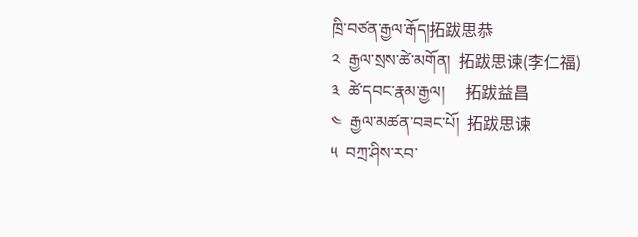ཁྲི་བཙན་རྒྱལ་རྒོད།拓跋思恭
༢  རྒྱལ་སྲས་ཚེ་མགོན།  拓跋思谏(李仁福)
༣  ཚེ་དབང་རྣམ་རྒྱལ།     拓跋益昌
༤  རྒྱལ་མཚན་བཟང་པོ།  拓跋思谏
༥  བཀྲ་ཤིས་རབ་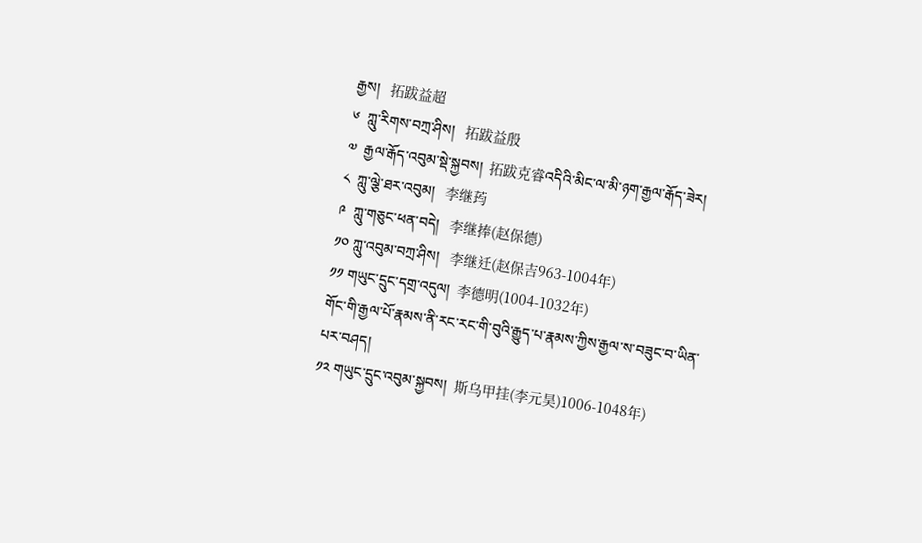རྒྱས།   拓跋益超
༦  ཀླུ་རིགས་བཀྲ་ཤིས།   拓跋益殷
༧  རྒྱལ་རྒོད་འབུམ་སྡེ་སྐྱབས།  拓跋克睿འདིའི་མིང་ལ་མི་ཉག་རྒྱལ་རྒོད་ཟེར།
༨  ཀླུ་ལྕེ་ཐར་འབུམ།   李继荺
༩  ཀླུ་གཅུང་ཕན་བདེ།   李继捧(赵保德)
༡༠ ཀླུ་འབུམ་བཀྲ་ཤིས།   李继迁(赵保吉963-1004年)
༡༡ གཡུང་དྲུང་དགྲ་འདུལ།  李德明(1004-1032年)
གོང་གི་རྒྱལ་པོ་རྣམས་ནི་རང་རང་གི་བུའི་རྒྱུད་པ་རྣམས་ཀྱིས་རྒྱལ་ས་བཟུང་བ་ཡིན་པར་བཤད།
༡༢ གཡུང་དྲུང་འབུམ་སྐྱབས།  斯乌甲挂(李元昊)1006-1048年)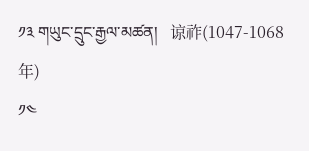༡༣ གཡུང་དྲུང་རྒྱལ་མཚན།   谅祚(1047-1068年)
༡༤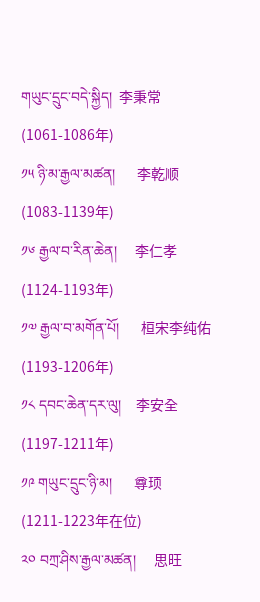གཡུང་དྲུང་བདེ་སྐྱིད།  李秉常(1061-1086年)
༡༥ ཉི་མ་རྒྱལ་མཚན།      李乾顺(1083-1139年)
༡༦ རྒྱལ་བ་རིན་ཆེན།     李仁孝(1124-1193年)
༡༧ རྒྱལ་བ་མགོན་པོ།      桓宋李纯佑(1193-1206年)
༡༨ དབང་ཆེན་དར་ལུ།    李安全(1197-1211年)
༡༩ གཡུང་དྲུང་ཉི་མ།      尊顼(1211-1223年在位)
༢༠ བཀྲ་ཤིས་རྒྱལ་མཚན།     思旺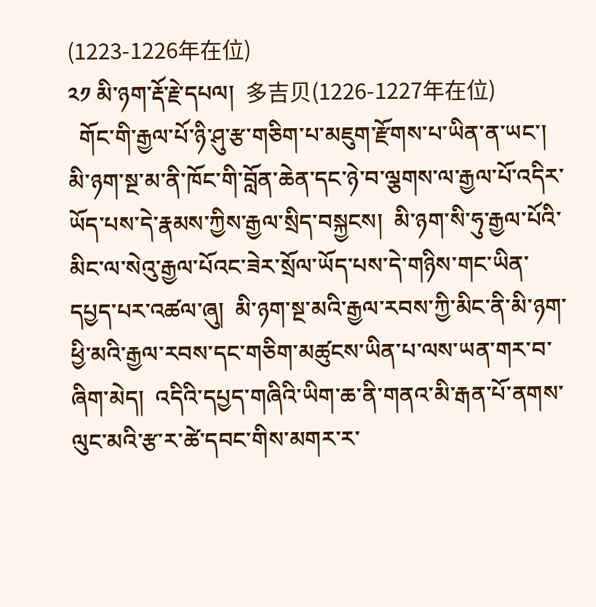(1223-1226年在位)
༢༡ མི་ཉག་རྡོ་རྗེ་དཔལ།  多吉贝(1226-1227年在位)
  གོང་གི་རྒྱལ་པོ་ཉི་ཤུ་རྩ་གཅིག་པ་མཇུག་རྫོགས་པ་ཡིན་ན་ཡང་།   མི་ཉག་སྔ་མ་ནི་ཁོང་གི་བློན་ཆེན་དང་ཉེ་བ་ལྕགས་ལ་རྒྱལ་པོ་འདིར་ཡོད་པས་དེ་རྣམས་ཀྱིས་རྒྱལ་སྲིད་བསྐྱངས།  མི་ཉག་སི་ཧུ་རྒྱལ་པོའི་མིང་ལ་སེའུ་རྒྱལ་པོའང་ཟེར་སྲོལ་ཡོད་པས་དེ་གཉིས་གང་ཡིན་དཔྱད་པར་འཚལ་ཞུ།  མི་ཉག་སྔ་མའི་རྒྱལ་རབས་ཀྱི་མིང་ནི་མི་ཉག་ཕྱི་མའི་རྒྱལ་རབས་དང་གཅིག་མཚུངས་ཡིན་པ་ལས་ཡན་གར་བ་ཞིག་མེད།  འདིའི་དཔྱད་གཞིའི་ཡིག་ཆ་ནི་གནའ་མི་རྒན་པོ་ནགས་ལུང་མའི་རྩ་ར་ཚེ་དབང་གིས་མགར་ར་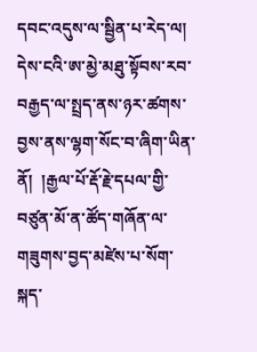དབང་འདུས་ལ་སྦྱིན་པ་རེད་ལ།  དེས་ངའི་ཨ་མྱེ་མཐུ་སྟོབས་རབ་བརྒྱད་ལ་སྤྲད་ནས་ཉར་ཚགས་བྱས་ནས་ལྷག་སོང་བ་ཞིག་ཡིན་ནོ།  །རྒྱལ་པོ་རྡོ་རྗེ་དཔལ་གྱི་བཙུན་མོ་ན་ཚོད་གཞོན་ལ་གཟུགས་བྱད་མཛེས་པ་སོག་སྐད་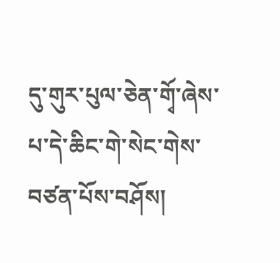དུ་གུར་པུལ་ཅེན་གྭོ་ཞེས་པ་དེ་ཆིང་གེ་སེང་གེས་བཙན་པོས་བཤོས།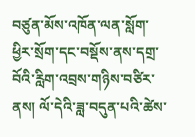བཙུན་མོས་འཁོན་ལན་སློག་ཕྱིར་སྲོག་དང་བསྡོས་ནས་དགྲ་བོའི་རླིག་འབྲས་གཉིས་བཙིར་ནས། ལོ་དེའི་ཟླ་བདུན་པའི་ཚེས་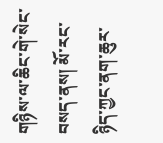གཉིས་ལ་ཆིང་གེ་སེང་བསད་ནས། མོ་རང་ཉིད་ཀྱང་ནག་ཆུར་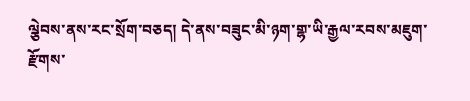ལྕེབས་ནས་རང་སྲོག་བཅད། དེ་ནས་བཟུང་མི་ཉག་གྷ་ཡི་རྒྱལ་རབས་མཇུག་རྫོགས་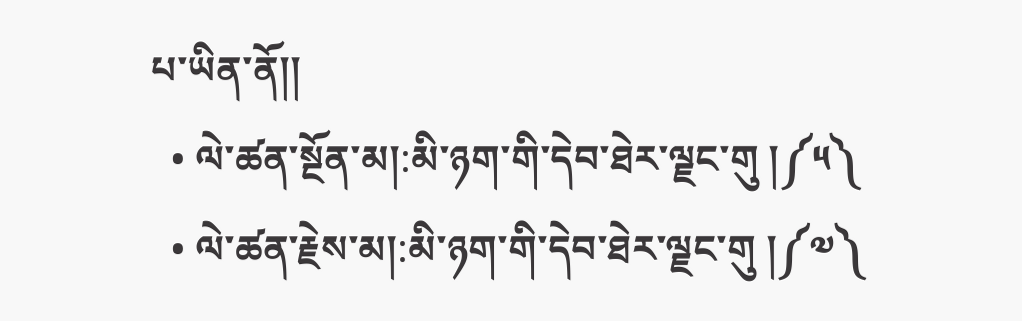པ་ཡིན་ནོ།།
  • ལེ་ཚན་སྔོན་མ།:མི་ཉག་གི་དེབ་ཐེར་ལྗང་གུ །༼༥༽
  • ལེ་ཚན་རྗེས་མ།:མི་ཉག་གི་དེབ་ཐེར་ལྗང་གུ །༼༧༽